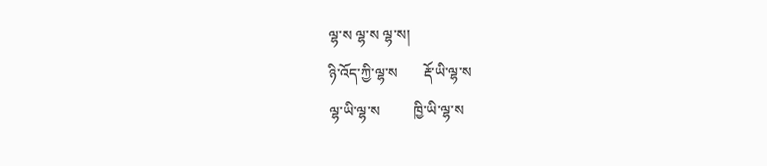ལྷ་ས ལྷ་ས ལྷ་ས།
ཉི་འོད་ཀྱི་ལྷ་ས       རྡོ་ཡི་ལྷ་ས
ལྷ་ཡི་ལྷ་ས         ཁྱི་ཡི་ལྷ་ས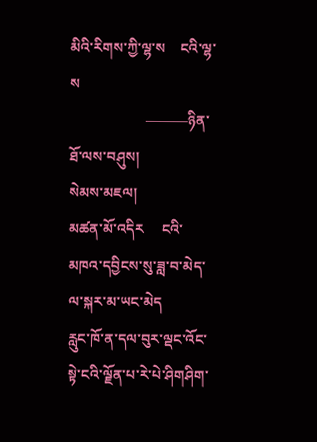མིའི་རིགས་ཀྱི་ལྷ་ས    ངའི་ལྷ་ས
                     ———ཉིན་ཐོ་ལས་བཤུས།
སེམས་མཇལ།
མཚན་མོ་འདིར     ངའི་མཁའ་དབྱིངས་སུ་ཟླ་བ་མེད་ལ་སྐར་མ་ཡང་མེད
རླུང་ཁོ་ན་དལ་བུར་ལྡང་འོང་སྟེ་ངའི་ལྗོན་པ་རེ་པེ་ཤིགཤིག་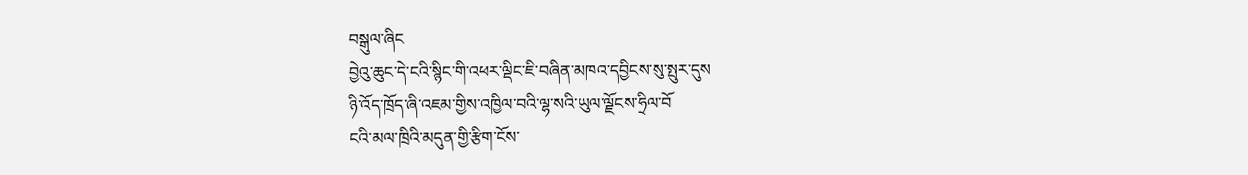བསྒུལ་ཞིང
བྱེའུ་ཆུང་དེ་ངའི་སྙིང་གི་འཕར་ལྡིང་ཇི་བཞིན་མཁའ་དབྱིངས་སུ་སྤུར་དུས
ཉི་འོད་ཁྲོད་ཞི་འཇམ་གྱིས་འཁྱིལ་བའི་ལྷ་སའི་ཡུལ་ལྗོངས་ཧྲིལ་བོ
ངའི་མལ་ཁྲིའི་མདུན་གྱི་རྩིག་ངོས་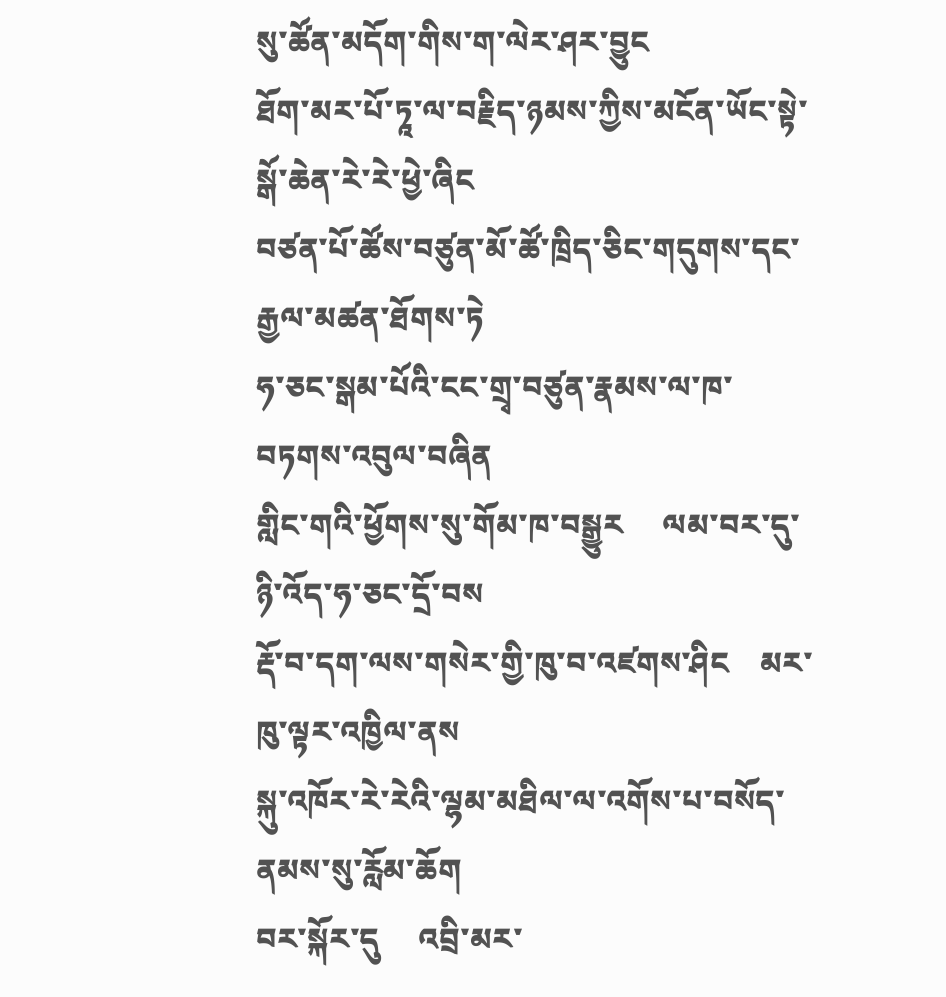སུ་ཚོན་མདོག་གིས་ག་ལེར་ཤར་བྱུང
ཐོག་མར་པོ་ཏཱ་ལ་བརྗིད་ཉམས་ཀྱིས་མངོན་ཡོང་སྟེ་སྒོ་ཆེན་རེ་རེ་ཕྱེ་ཞིང
བཙན་པོ་ཚོས་བཙུན་མོ་ཚོ་ཁྲིད་ཅིང་གདུགས་དང་རྒྱལ་མཚན་ཐོགས་ཏེ
ཧ་ཅང་སྒམ་པོའི་ངང་གྲྭ་བཙུན་རྣམས་ལ་ཁ་བཏགས་འབུལ་བཞིན
གླིང་གའི་ཕྱོགས་སུ་གོམ་ཁ་བསྒྱུར     ལམ་བར་དུ་ཉི་འོད་ཧ་ཅང་དྲོ་བས
རྡོ་བ་དག་ལས་གསེར་གྱི་ཁུ་བ་འཛགས་ཤིང    མར་ཁུ་ལྟར་འཁྱིལ་ནས
སྐུ་འཁོར་རེ་རེའི་ལྷམ་མཐིལ་ལ་འགོས་པ་བསོད་ནམས་སུ་རློམ་ཆོག
བར་སྐོར་དུ     འབྲི་མར་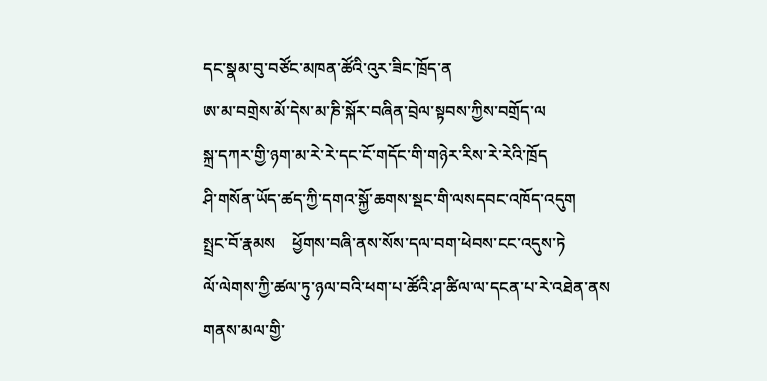དང་སྣམ་བུ་བཙོང་མཁན་ཚོའི་འུར་ཟིང་ཁྲོད་ན
ཨ་མ་བགྲེས་མོ་དེས་མ་ཎི་སྐོར་བཞིན་བྲེལ་སྟབས་ཀྱིས་བགྲོད་ལ
སྐྲ་དཀར་གྱི་ཉག་མ་རེ་རེ་དང་ངོ་གདོང་གི་གཉེར་རིས་རེ་རེའི་ཁྲོད
ཤི་གསོན་ཡོད་ཚད་ཀྱི་དགའ་སྐྱོ་ཆགས་སྡང་གི་ལསདབང་འཁོད་འདུག
སྤྲང་བོ་རྣམས    ཕྱོགས་བཞི་ནས་སོས་དལ་བག་ཕེབས་ངང་འདུས་ཏེ
ལོ་ལེགས་ཀྱི་ཚལ་ཏུ་ཉལ་བའི་ཕག་པ་ཚོའི་ཤ་ཚིལ་ལ་དངན་པ་རེ་འཐེན་ནས
གནས་མལ་གྱི་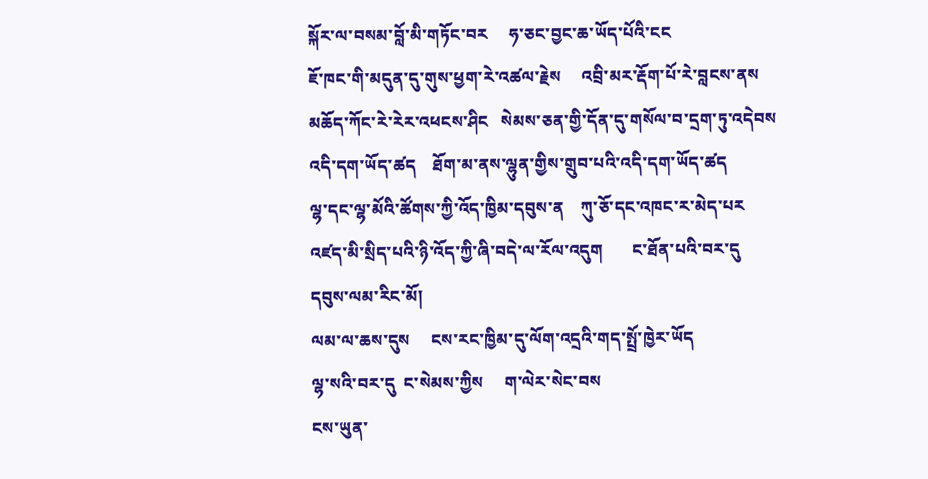སྐོར་ལ་བསམ་བློ་མི་གཏོང་བར     ཧ་ཅང་བྱང་ཆ་ཡོད་པོའི་ངང
ཇོ་ཁང་གི་མདུན་དུ་གུས་ཕྱག་རེ་འཚལ་རྗེས     འབྲི་མར་རྡོག་པོ་རེ་བླངས་ནས
མཆོད་ཀོང་རེ་རེར་འཕངས་ཤིང   སེམས་ཅན་གྱི་དོན་དུ་གསོལ་བ་དྲག་ཏུ་འདེབས
འདི་དག་ཡོད་ཚད    ཐོག་མ་ནས་ལྷུན་གྱིས་གྲུབ་པའི་འདི་དག་ཡོད་ཚད
ལྷ་དང་ལྷ་མོའི་ཚོགས་ཀྱི་འོད་ཁྱིམ་དབུས་ན    ཀུ་ཅོ་དང་འཁང་ར་མེད་པར
འཛད་མི་སྲིད་པའི་ཉི་འོད་ཀྱི་ཞི་བདེ་ལ་རོལ་འདུག       ང་ཐོན་པའི་བར་དུ
དབུས་ལམ་རིང་མོ།
ལམ་ལ་ཆས་དུས     ངས་རང་ཁྱིམ་དུ་ལོག་འདྲའི་གད་སྤྲོ་ཁྱེར་ཡོད
ལྷ་སའི་བར་དུ  ང་སེམས་ཀྱིས     ག་ལེར་སེང་བས
ངས་ཡུན་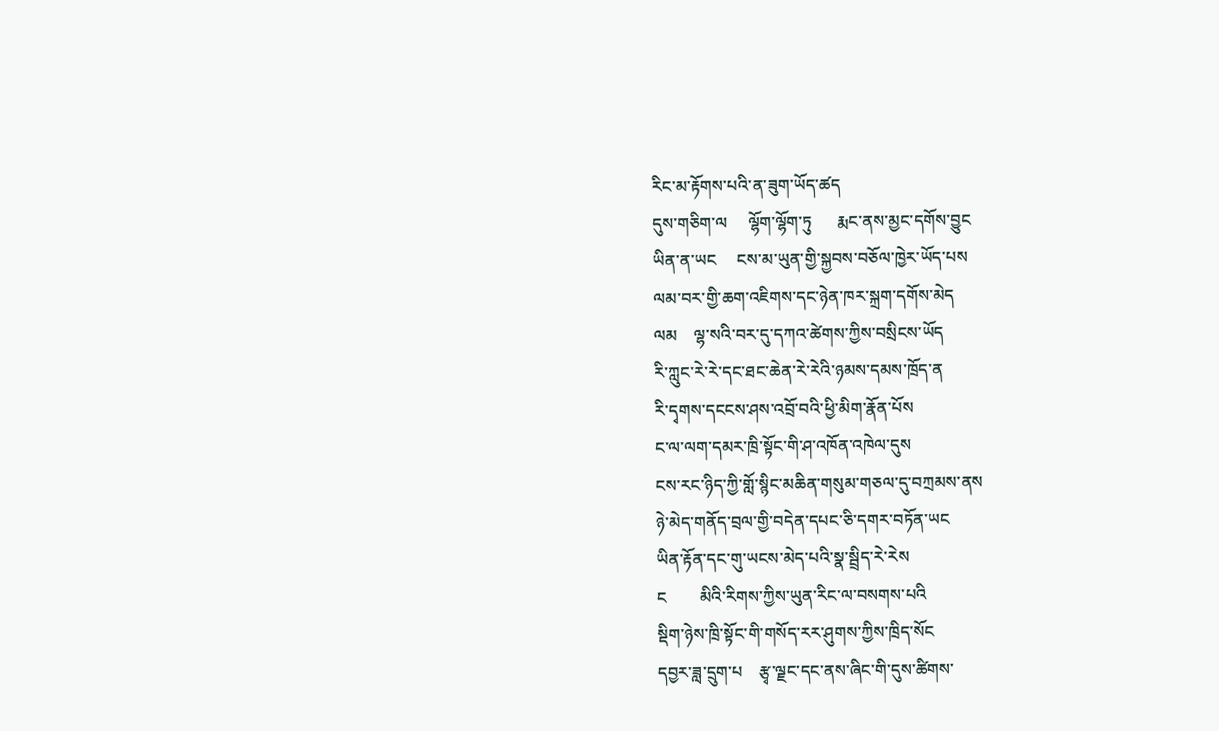རིང་མ་རྟོགས་པའི་ན་ཟུག་ཡོད་ཚད
དུས་གཅིག་ལ     ལྷོག་ལྷོག་ཏུ      རྨང་ནས་མྱང་དགོས་བྱུང
ཡིན་ན་ཡང     ངས་མ་ཡུན་གྱི་སྐྱབས་བཅོལ་ཁྱེར་ཡོད་པས
ལམ་བར་གྱི་ཆག་འཇིགས་དང་ཉེན་ཁར་སྐྲག་དགོས་མེད
ལམ    ལྷ་སའི་བར་དུ་དཀའ་ཚེགས་ཀྱིས་བསྲིངས་ཡོད
རི་ཀླུང་རེ་རེ་དང་ཐང་ཆེན་རེ་རེའི་ཉམས་དམས་ཁྲོད་ན
རི་དྭགས་དངངས་ཤས་འབྲོ་བའི་ཕྱི་མིག་རྣོན་པོས
ང་ལ་ལག་དམར་ཁྲི་སྟོང་གི་ཤ་འཁོན་འཁེལ་དུས
ངས་རང་ཉིད་ཀྱི་གློ་སྙིང་མཆིན་གསུམ་གཅལ་དུ་བཀྲམས་ནས
ཉེ་མེད་གནོད་བྲལ་གྱི་བདེན་དཔང་ཅི་དགར་བཏོན་ཡང
ཡིན་རྟོན་དང་གུ་ཡངས་མེད་པའི་སྣ་སྦྲིད་རེ་རེས
ང        མིའི་རིགས་ཀྱིས་ཡུན་རིང་ལ་བསགས་པའི
སྡིག་ཉེས་ཁྲི་སྟོང་གི་གསོད་རར་ཤུགས་ཀྱིས་ཁྲིད་སོང
དབྱར་ཟླ་དྲུག་པ    རྩྭ་ལྗང་དང་ནས་ཞིང་གི་དུས་ཚིགས་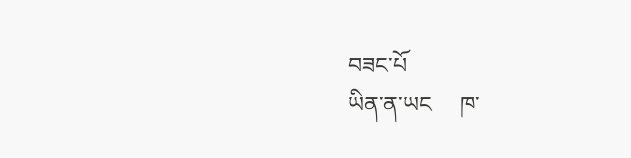བཟང་པོ
ཡིན་ན་ཡང     ཁ་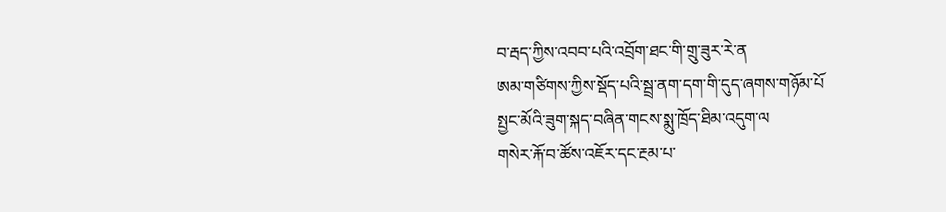བ་རྦད་ཀྱིས་འབབ་པའི་འབྲོག་ཐང་གི་གྲུ་ཟུར་རེ་ན
ཨམ་གཙིགས་ཀྱིས་སྡོད་པའི་སྦྲ་ནག་དག་གི་དུད་ཞགས་གཉོམ་པོ
སྤྱང་མོའི་ཟུག་སྐད་བཞིན་གངས་སྨུ་ཁྲོད་ཐིམ་འདུག་ལ
གསེར་རྐོ་བ་ཚོས་འཇོར་དང་རྔམ་པ་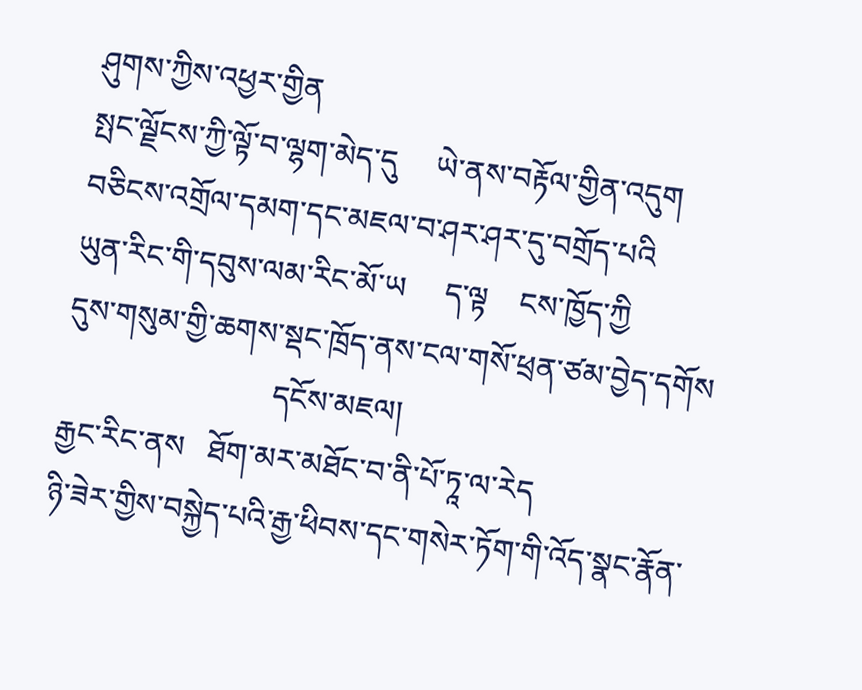ཤུགས་ཀྱིས་འཕྱར་གྱིན
སྤང་ལྗོངས་ཀྱི་ལྟོ་བ་ལྷག་མེད་དུ     ཡེ་ནས་བརྟོལ་གྱིན་འདུག
བཅིངས་འགྲོལ་དམག་དང་མཇལ་བ་ཤར་ཤར་དུ་བགྲོད་པའི
ཡུན་རིང་གི་དབུས་ལམ་རིང་མོ་ཡ     ད་ལྟ    ངས་ཁྱོད་ཀྱི
དུས་གསུམ་གྱི་ཆགས་སྡང་ཁྲོད་ནས་ངལ་གསོ་ཕྲན་ཙམ་བྱེད་དགོས
                           དངོས་མཇལ།
རྒྱང་རིང་ནས   ཐོག་མར་མཐོང་བ་ནི་པོ་ཏཱ་ལ་རེད
ཉི་ཟེར་གྱིས་བསྐྱེད་པའི་རྒྱ་ཕིབས་དང་གསེར་ཏོག་གི་འོད་སྣང་རྣོན་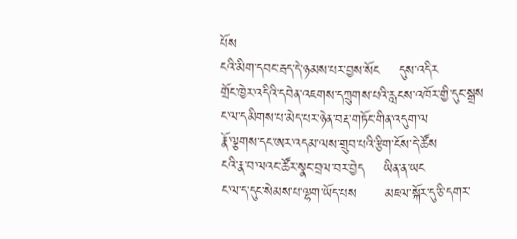པོས
ངའི་མིག་དབང་རྦད་དེ་ཉམས་པར་བྱས་སོང    དུས་འདིར
གྲོང་ཁྱེར་འདིའི་དབེན་འཇགས་དཀྲུགས་པའི་རླངས་འཁོར་གྱི་དུང་སྒྲས
ང་ལ་དམིགས་པ་མེད་པར་ཉེན་བརྡ་གཏོང་གིན་འདུག་ལ
རྣོ་ལྕགས་དང་ཨར་འདམ་ལས་གྲུབ་པའི་རྩིག་ངོས་དེ་ཚོས
ངའི་རྣ་བ་ལའང་ཚོར་སྣང་བྲལ་བར་བྱེད    ཡིན་ན་ཡང
ང་ལ་ད་དུང་སེམས་པ་ལྷག་ཡོད་པས      མཇལ་སྐོར་དུ་ཅི་དགར་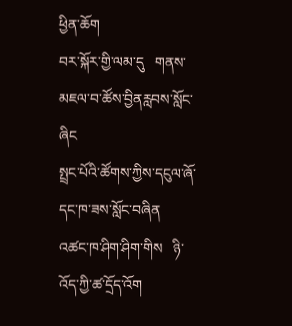ཕྱིན་ཆོག
བར་སྐོར་གྱི་ལམ་དུ   གནས་མཇལ་བ་ཚོས་བྱིནརླབས་སློང་ཞིང
སྤྲང་པོའི་ཚོགས་ཀྱིས་དངུལ་ཞོ་དང་ཁ་ཟས་སློང་བཞིན
འཚང་ཁ་ཤིག་ཤིག་གིས   ཉི་འོད་ཀྱི་ཚ་དྲོད་འོག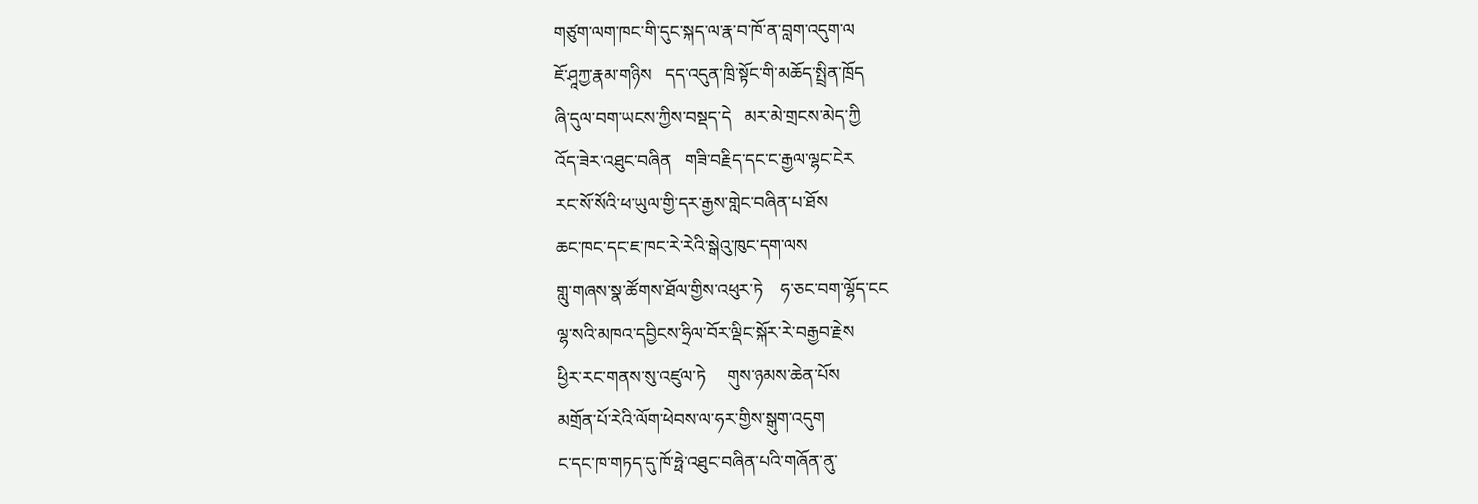གཙུག་ལག་ཁང་གི་དུང་སྐད་ལ་རྣ་བ་ཁོ་ན་བླག་འདུག་ལ
ཇོ་ཤཱཀྱ་རྣམ་གཉིས   དད་འདུན་ཁྲི་སྟོང་གི་མཆོད་སྤྲིན་ཁྲོད
ཞི་དུལ་བག་ཡངས་ཀྱིས་བསྡད་དེ   མར་མེ་གྲངས་མེད་ཀྱི
འོད་ཟེར་འཐུང་བཞིན   གཟི་བརྗིད་དང་ང་རྒྱལ་ལྷང་ངེར
རང་སོ་སོའི་ཕ་ཡུལ་གྱི་དར་རྒྱས་གླེང་བཞིན་པ་ཐོས
ཆང་ཁང་དང་ཇ་ཁང་རེ་རེའི་སྒེའུ་ཁུང་དག་ལས
གླུ་གཞས་སྣ་ཚོགས་ཐོལ་གྱིས་འཕུར་ཏེ    ཧ་ཅང་བག་ལྷོད་ངང
ལྷ་སའི་མཁའ་དབྱིངས་ཧྲིལ་བོར་ལྡིང་སྐོར་རེ་བརྒྱབ་རྗེས
ཕྱིར་རང་གནས་སུ་འཛུལ་ཏེ     གུས་ཉམས་ཆེན་པོས
མགྲོན་པོ་རེའི་ལོག་ཕེབས་ལ་ཧར་གྱིས་སྒུག་འདུག
ང་དང་ཁ་གཏད་དུ་ཁོ་ཧྥེ་འཐུང་བཞིན་པའི་གཞོན་ནུ་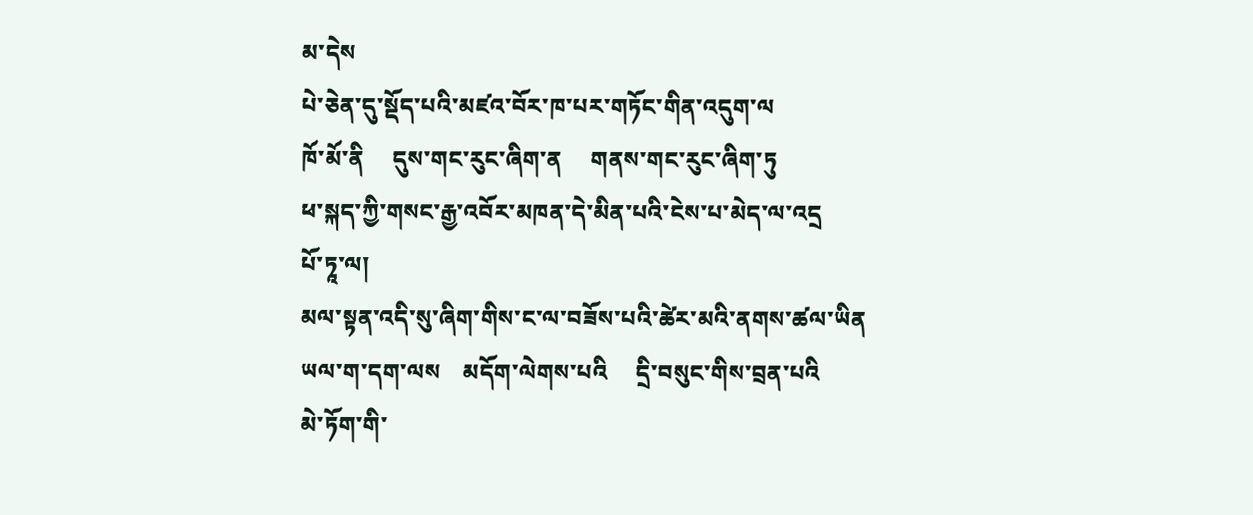མ་དེས
པེ་ཅེན་དུ་སྡོད་པའི་མཛའ་བོར་ཁ་པར་གཏོང་གིན་འདུག་ལ
ཁོ་མོ་ནི     དུས་གང་རུང་ཞིག་ན     གནས་གང་རུང་ཞིག་ཏུ
ཕ་སྐད་ཀྱི་གསང་རྒྱ་འབོར་མཁན་དེ་མིན་པའི་ངེས་པ་མེད་ལ་འདྲ
པོ་ཏཱ་ལ།
མལ་སྟན་འདི་སུ་ཞིག་གིས་ང་ལ་བཟོས་པའི་ཚེར་མའི་ནགས་ཚལ་ཡིན
ཡལ་ག་དག་ལས    མདོག་ལེགས་པའི     དྲི་བསུང་གིས་བྲན་པའི
མེ་ཏོག་གི་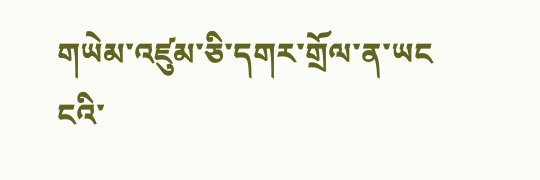གཡེམ་འཛུམ་ཅི་དགར་གྲོལ་ན་ཡང
ངའི་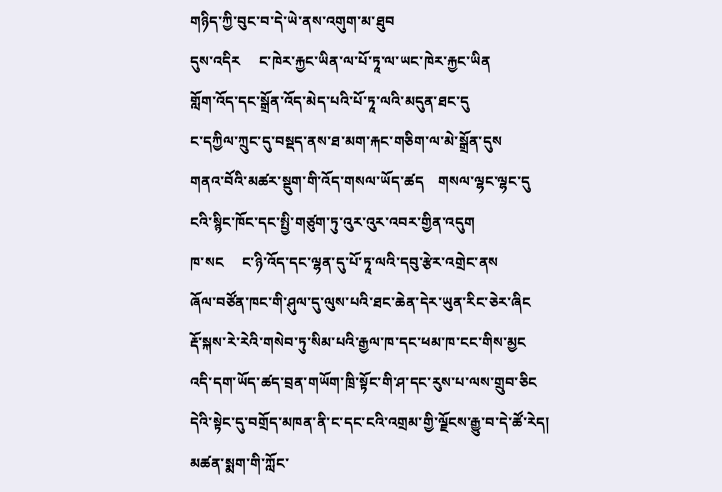གཉིད་ཀྱི་བུང་བ་དེ་ཡེ་ནས་འགུག་མ་ཐུབ
དུས་འདིར     ང་ཁེར་རྐྱང་ཡིན་ལ་པོ་ཏཱ་ལ་ཡང་ཁེར་རྐྱང་ཡིན
གློག་འོད་དང་སྒྲོན་འོད་མེད་པའི་པོ་ཏཱ་ལའི་མདུན་ཐང་དུ
ང་དཀྱིལ་ཀྲུང་དུ་བསྡད་ནས་ཐ་མག་རྐང་གཅིག་ལ་མེ་སྒྲོན་དུས
གནའ་བོའི་མཚར་སྡུག་གི་འོད་གསལ་ཡོད་ཚད    གསལ་ལྷང་ལྷང་དུ
ངའི་སྙིང་ཁོང་དང་སྤྱི་གཙུག་ཏུ་འུར་འུར་འབར་གྱིན་འདུག
ཁ་སང     ང་ཉི་འོད་དང་ལྷན་དུ་པོ་ཏཱ་ལའི་དབུ་རྩེར་འགྲེང་ནས
ཞོལ་བཙོན་ཁང་གི་ཤུལ་དུ་ལུས་པའི་ཐང་ཆེན་དེར་ཡུན་རིང་ཅེར་ཞིང
རྡོ་སྐས་རེ་རེའི་གསེབ་ཏུ་སིམ་པའི་རྒྱལ་ཁ་དང་ཕམ་ཁ་ངང་གིས་མྱང
འདི་དག་ཡོད་ཚད་བྲན་གཡོག་ཁྲི་སྟོང་གི་ཤ་དང་རུས་པ་ལས་གྲུབ་ཅིང
དེའི་སྟེང་དུ་བགྲོད་མཁན་ནི་ང་དང་ངའི་འགྲམ་གྱི་ལྗོངས་རྒྱུ་བ་དེ་ཚོ་རེད།
མཚན་སྨག་གི་ཀློང་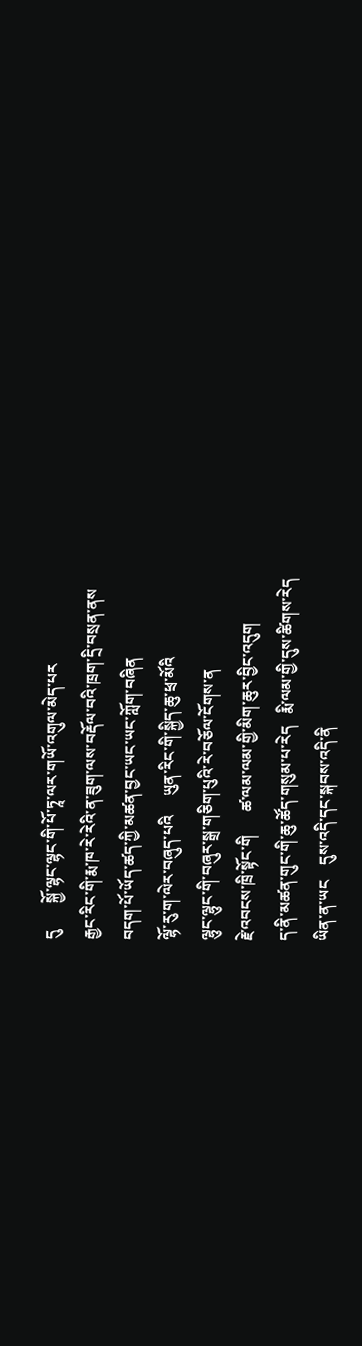དུ       སྐྱོ་ལྷང་ལྷང་གི་པོ་ཏཱ་ལར་གཡོ་འགུལ་མེད་པར
རྒྱང་རིང་གི་རྨ་ཁ་རེ་རེའི་ན་ཟུག་ལས་བརྡོལ་བའི་ཁྲག་དྲི་བསྲན་ནས
བདག་པོ་ཡོད་ཚད་ཀྱི་མཚན་བྱང་ཡང་ཡང་ཀློག་བཞིན
ལྷོ་རུ་ག་ལེར་བཞུད་པའི     ཡུན་རིང་གི་སྐྱིད་ཆུ་ཕྲ་མོའི
ལྷུང་ལྷུང་གི་བཞུར་སྒྲ་གཅིག་པུའི་རེ་བཅོལ་ངོགས་ན
རྗེ་འབངས་ཁྲི་སྟོང་གི      ཚ་ལམ་ལམ་གྱི་མིག་ཆུར་བྱིང་འདུག
ད་ནི་མཚན་གུང་གི་ཆུ་ཚོད་གསུམ་པ་རེད   རྨི་ལམ་གྱི་དུས་ཚིགས་རེད
ཡིན་ན་ཡང    དུས་འདི་དང་སྐབས་འདི་ནི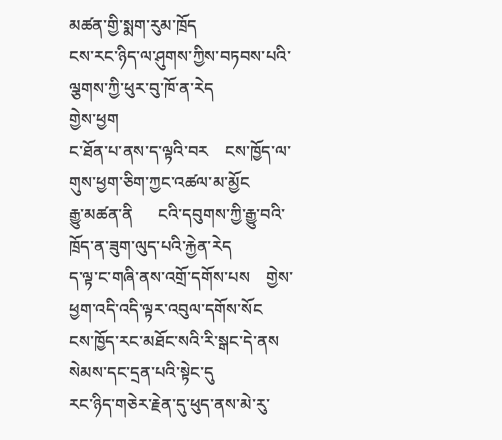མཚན་གྱི་སྨག་རུམ་ཁྲོད
ངས་རང་ཉིད་ལ་ཤུགས་ཀྱིས་བཏབས་པའི་ལྕགས་ཀྱི་ཕུར་བུ་ཁོ་ན་རེད
གྱེས་ཕྱག
ང་ཐོན་པ་ནས་ད་ལྟའི་བར    ངས་ཁྱོད་ལ་གུས་ཕྱག་ཅིག་ཀྱང་འཚལ་མ་མྱོང
རྒྱུ་མཚན་ནི      ངའི་དབུགས་ཀྱི་རྒྱུ་བའི་ཁྲོད་ན་ཟུག་ལུད་པའི་རྐྱེན་རེད
ད་ལྟ་ང་གཞི་ནས་འགྲོ་དགོས་པས    གྱེས་ཕྱག་འདི་འདི་ལྟར་འབུལ་དགོས་སོང
ངས་ཁྱོད་རང་མཐོང་སའི་རི་སྒང་དེ་ནས     སེམས་དང་དྲན་པའི་སྟེང་དུ
རང་ཉིད་གཅེར་རྗེན་དུ་ཕུད་ནས་མེ་རུ་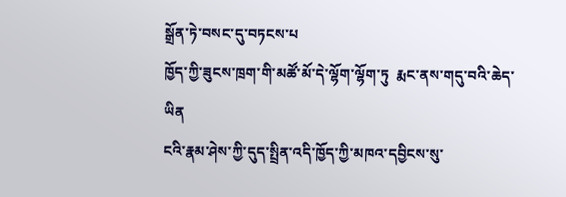སྒྲོན་ཏེ་བསང་དུ་བཏངས་པ
ཁྱོད་ཀྱི་ཟུངས་ཁྲག་གི་མཚོ་མོ་དེ་ལྷོག་ལྷོག་ཏུ  རྨང་ནས་གདུ་བའི་ཆེད་ཡིན
ངའི་རྣམ་ཤེས་ཀྱི་དུད་སྤྲིན་འདི་ཁྱོད་ཀྱི་མཁའ་དབྱིངས་སུ་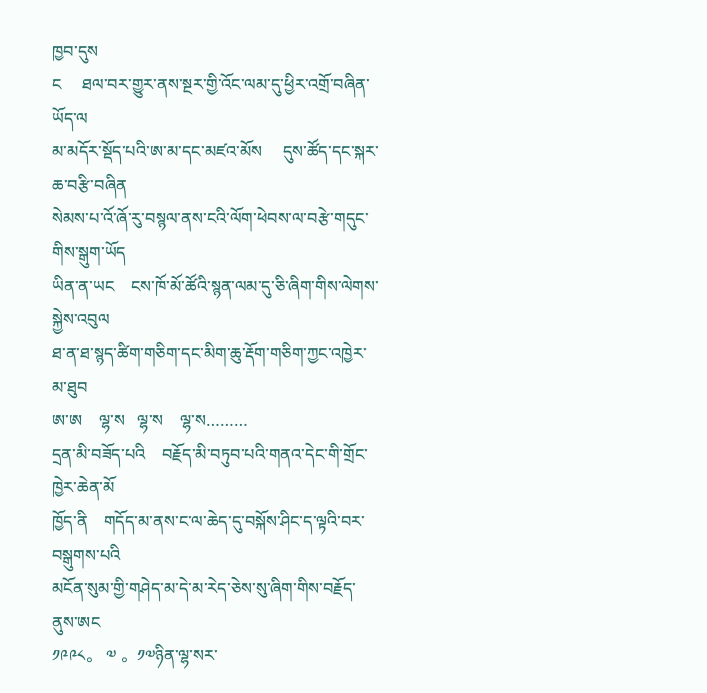ཁྱབ་དུས
ང     ཐལ་བར་གྱུར་ནས་སྔར་གྱི་འོང་ལམ་དུ་ཕྱིར་འགྲོ་བཞིན་ཡོད་ལ
མ་མདོར་སྡོད་པའི་ཨ་མ་དང་མཛའ་མོས     དུས་ཚོད་དང་སྐར་ཆ་བརྩི་བཞིན
སེམས་པ་འོ་ཞོ་རུ་བསྙལ་ནས་ངའི་ལོག་ཕེབས་ལ་བརྩེ་གདུང་གིས་སྒུག་ཡོད
ཡིན་ན་ཡང    ངས་ཁོ་མོ་ཚོའི་སྙན་ལམ་དུ་ཅི་ཞིག་གིས་ལེགས་སྐྱེས་འབུལ
ཐ་ན་ཐ་སྙད་ཚིག་གཅིག་དང་མིག་ཆུ་རྡོག་གཅིག་ཀྱང་འཁྱེར་མ་ཐུབ
ཨ་ཨ    ལྷ་ས   ལྷ་ས    ལྷ་ས………
དྲན་མི་བཟོད་པའི    བརྗོད་མི་བཏུབ་པའི་གནའ་དེང་གི་གྲོང་ཁྱེར་ཆེན་མོ
ཁྱོད་ནི    གདོད་མ་ནས་ང་ལ་ཆེད་དུ་བསྐོས་ཤིང་ད་ལྟའི་བར་བསྒུགས་པའི
མངོན་སུམ་གྱི་གཤེད་མ་དེ་མ་རེད་ཅེས་སུ་ཞིག་གིས་བརྗོད་ནུས་ཨང
༡༩༩༨。 ༧ 。༡༧ཉིན་ལྷ་སར་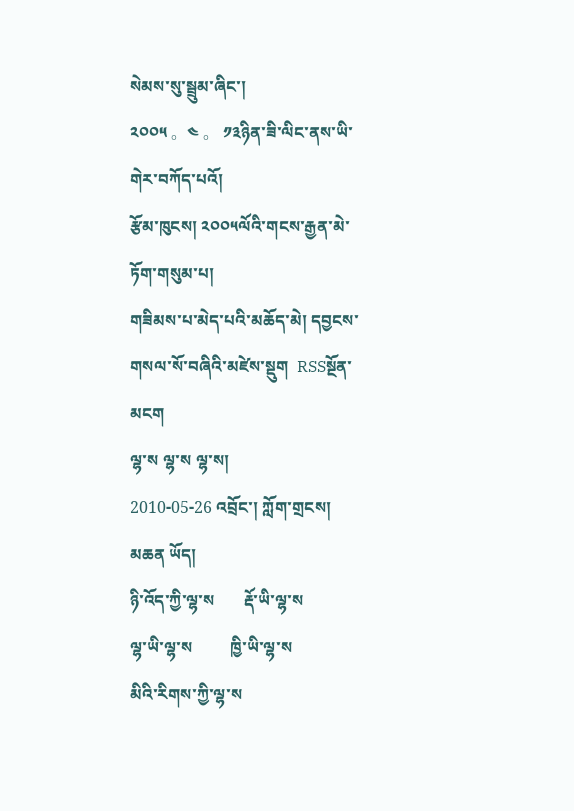སེམས་སུ་སྦྲུམ་ཞིང་།
༢༠༠༥ 。༤ 。 ༡༣ཉིན་ཟི་ལིང་ནས་ཡི་གེར་བཀོད་པའོ།
རྩོམ་ཁུངས། ༢༠༠༥ལོའི་གངས་རྒྱན་མེ་ཏོག་གསུམ་པ།
གཟིམས་པ་མེད་པའི་མཆོད་མེ། དབྱངས་གསལ་སོ་བཞིའི་མཛེས་སྡུག  RSSསྔོན་མངག
ལྷ་ས ལྷ་ས ལྷ་ས།
2010-05-26 འབྲོང་། ཀློག་གྲངས། མཆན ཡོད།
ཉི་འོད་ཀྱི་ལྷ་ས       རྡོ་ཡི་ལྷ་ས
ལྷ་ཡི་ལྷ་ས         ཁྱི་ཡི་ལྷ་ས
མིའི་རིགས་ཀྱི་ལྷ་ས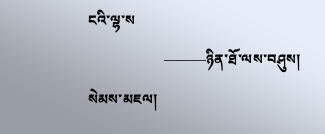ངའི་ལྷ་ས
                     ———ཉིན་ཐོ་ལས་བཤུས།
སེམས་མཇལ།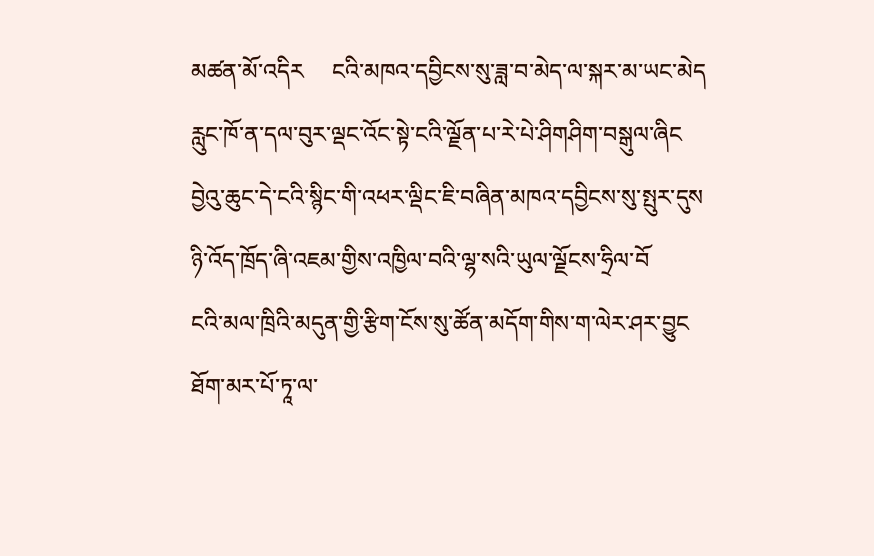མཚན་མོ་འདིར     ངའི་མཁའ་དབྱིངས་སུ་ཟླ་བ་མེད་ལ་སྐར་མ་ཡང་མེད
རླུང་ཁོ་ན་དལ་བུར་ལྡང་འོང་སྟེ་ངའི་ལྗོན་པ་རེ་པེ་ཤིགཤིག་བསྒུལ་ཞིང
བྱེའུ་ཆུང་དེ་ངའི་སྙིང་གི་འཕར་ལྡིང་ཇི་བཞིན་མཁའ་དབྱིངས་སུ་སྤུར་དུས
ཉི་འོད་ཁྲོད་ཞི་འཇམ་གྱིས་འཁྱིལ་བའི་ལྷ་སའི་ཡུལ་ལྗོངས་ཧྲིལ་བོ
ངའི་མལ་ཁྲིའི་མདུན་གྱི་རྩིག་ངོས་སུ་ཚོན་མདོག་གིས་ག་ལེར་ཤར་བྱུང
ཐོག་མར་པོ་ཏཱ་ལ་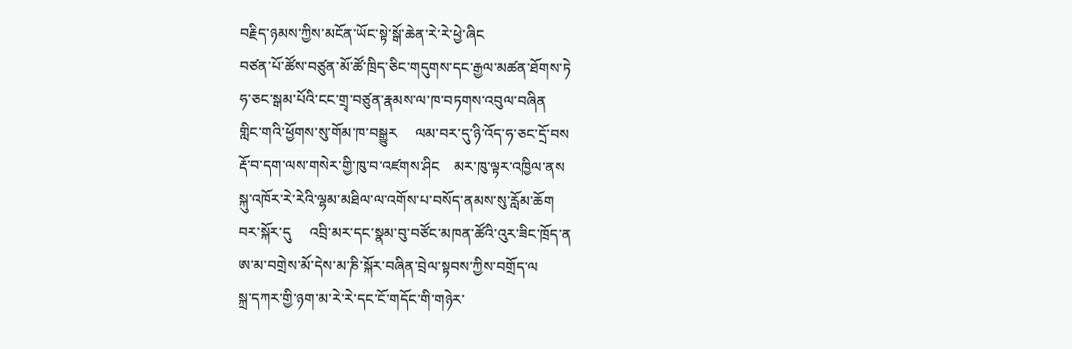བརྗིད་ཉམས་ཀྱིས་མངོན་ཡོང་སྟེ་སྒོ་ཆེན་རེ་རེ་ཕྱེ་ཞིང
བཙན་པོ་ཚོས་བཙུན་མོ་ཚོ་ཁྲིད་ཅིང་གདུགས་དང་རྒྱལ་མཚན་ཐོགས་ཏེ
ཧ་ཅང་སྒམ་པོའི་ངང་གྲྭ་བཙུན་རྣམས་ལ་ཁ་བཏགས་འབུལ་བཞིན
གླིང་གའི་ཕྱོགས་སུ་གོམ་ཁ་བསྒྱུར     ལམ་བར་དུ་ཉི་འོད་ཧ་ཅང་དྲོ་བས
རྡོ་བ་དག་ལས་གསེར་གྱི་ཁུ་བ་འཛགས་ཤིང    མར་ཁུ་ལྟར་འཁྱིལ་ནས
སྐུ་འཁོར་རེ་རེའི་ལྷམ་མཐིལ་ལ་འགོས་པ་བསོད་ནམས་སུ་རློམ་ཆོག
བར་སྐོར་དུ     འབྲི་མར་དང་སྣམ་བུ་བཙོང་མཁན་ཚོའི་འུར་ཟིང་ཁྲོད་ན
ཨ་མ་བགྲེས་མོ་དེས་མ་ཎི་སྐོར་བཞིན་བྲེལ་སྟབས་ཀྱིས་བགྲོད་ལ
སྐྲ་དཀར་གྱི་ཉག་མ་རེ་རེ་དང་ངོ་གདོང་གི་གཉེར་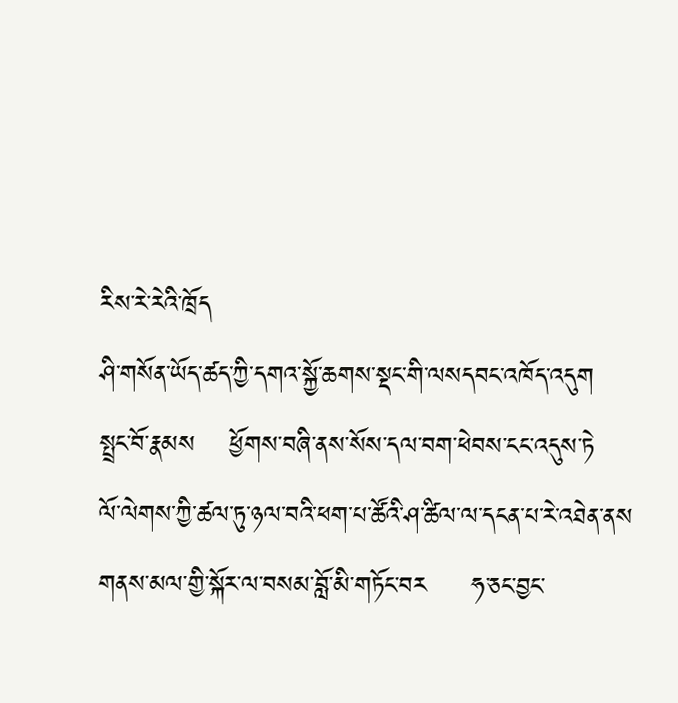རིས་རེ་རེའི་ཁྲོད
ཤི་གསོན་ཡོད་ཚད་ཀྱི་དགའ་སྐྱོ་ཆགས་སྡང་གི་ལསདབང་འཁོད་འདུག
སྤྲང་བོ་རྣམས    ཕྱོགས་བཞི་ནས་སོས་དལ་བག་ཕེབས་ངང་འདུས་ཏེ
ལོ་ལེགས་ཀྱི་ཚལ་ཏུ་ཉལ་བའི་ཕག་པ་ཚོའི་ཤ་ཚིལ་ལ་དངན་པ་རེ་འཐེན་ནས
གནས་མལ་གྱི་སྐོར་ལ་བསམ་བློ་མི་གཏོང་བར     ཧ་ཅང་བྱང་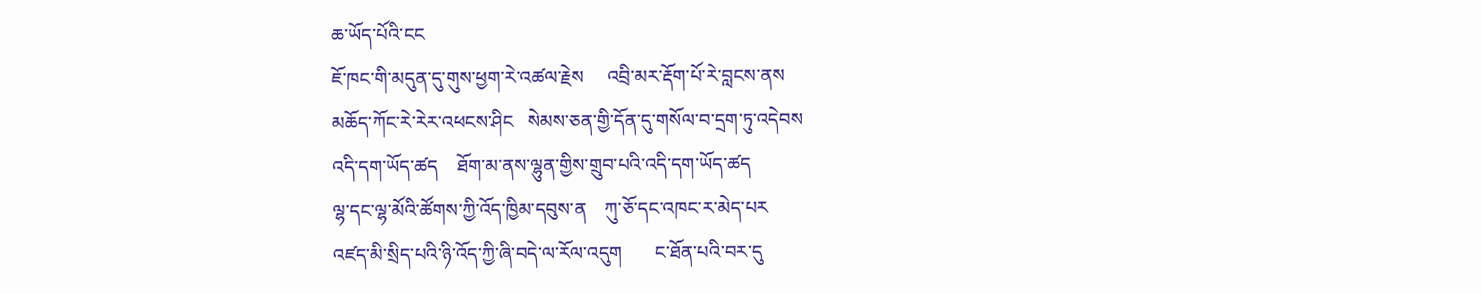ཆ་ཡོད་པོའི་ངང
ཇོ་ཁང་གི་མདུན་དུ་གུས་ཕྱག་རེ་འཚལ་རྗེས     འབྲི་མར་རྡོག་པོ་རེ་བླངས་ནས
མཆོད་ཀོང་རེ་རེར་འཕངས་ཤིང   སེམས་ཅན་གྱི་དོན་དུ་གསོལ་བ་དྲག་ཏུ་འདེབས
འདི་དག་ཡོད་ཚད    ཐོག་མ་ནས་ལྷུན་གྱིས་གྲུབ་པའི་འདི་དག་ཡོད་ཚད
ལྷ་དང་ལྷ་མོའི་ཚོགས་ཀྱི་འོད་ཁྱིམ་དབུས་ན    ཀུ་ཅོ་དང་འཁང་ར་མེད་པར
འཛད་མི་སྲིད་པའི་ཉི་འོད་ཀྱི་ཞི་བདེ་ལ་རོལ་འདུག       ང་ཐོན་པའི་བར་དུ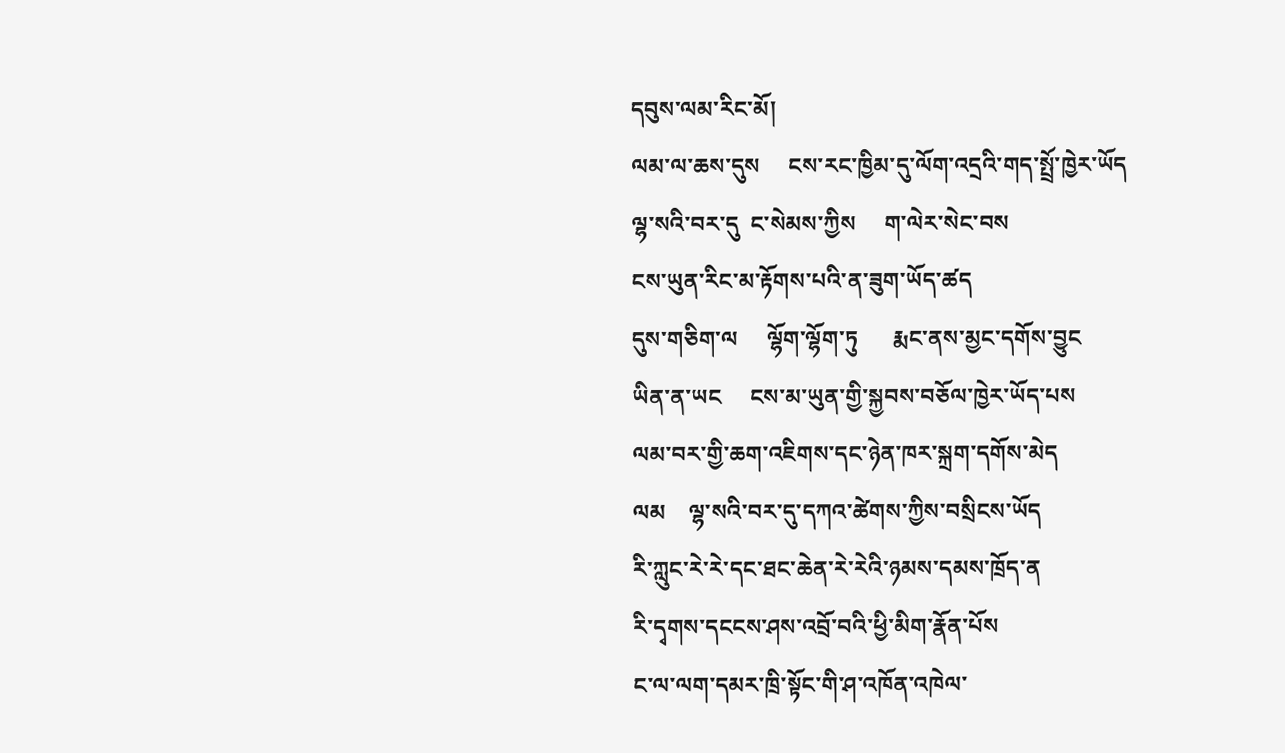དབུས་ལམ་རིང་མོ།
ལམ་ལ་ཆས་དུས     ངས་རང་ཁྱིམ་དུ་ལོག་འདྲའི་གད་སྤྲོ་ཁྱེར་ཡོད
ལྷ་སའི་བར་དུ  ང་སེམས་ཀྱིས     ག་ལེར་སེང་བས
ངས་ཡུན་རིང་མ་རྟོགས་པའི་ན་ཟུག་ཡོད་ཚད
དུས་གཅིག་ལ     ལྷོག་ལྷོག་ཏུ      རྨང་ནས་མྱང་དགོས་བྱུང
ཡིན་ན་ཡང     ངས་མ་ཡུན་གྱི་སྐྱབས་བཅོལ་ཁྱེར་ཡོད་པས
ལམ་བར་གྱི་ཆག་འཇིགས་དང་ཉེན་ཁར་སྐྲག་དགོས་མེད
ལམ    ལྷ་སའི་བར་དུ་དཀའ་ཚེགས་ཀྱིས་བསྲིངས་ཡོད
རི་ཀླུང་རེ་རེ་དང་ཐང་ཆེན་རེ་རེའི་ཉམས་དམས་ཁྲོད་ན
རི་དྭགས་དངངས་ཤས་འབྲོ་བའི་ཕྱི་མིག་རྣོན་པོས
ང་ལ་ལག་དམར་ཁྲི་སྟོང་གི་ཤ་འཁོན་འཁེལ་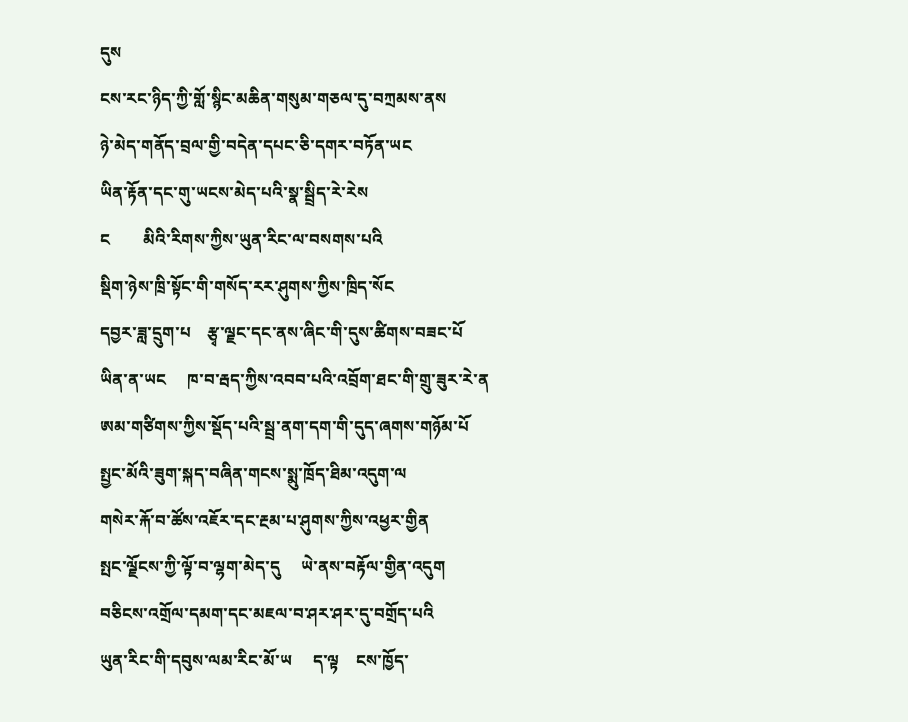དུས
ངས་རང་ཉིད་ཀྱི་གློ་སྙིང་མཆིན་གསུམ་གཅལ་དུ་བཀྲམས་ནས
ཉེ་མེད་གནོད་བྲལ་གྱི་བདེན་དཔང་ཅི་དགར་བཏོན་ཡང
ཡིན་རྟོན་དང་གུ་ཡངས་མེད་པའི་སྣ་སྦྲིད་རེ་རེས
ང        མིའི་རིགས་ཀྱིས་ཡུན་རིང་ལ་བསགས་པའི
སྡིག་ཉེས་ཁྲི་སྟོང་གི་གསོད་རར་ཤུགས་ཀྱིས་ཁྲིད་སོང
དབྱར་ཟླ་དྲུག་པ    རྩྭ་ལྗང་དང་ནས་ཞིང་གི་དུས་ཚིགས་བཟང་པོ
ཡིན་ན་ཡང     ཁ་བ་རྦད་ཀྱིས་འབབ་པའི་འབྲོག་ཐང་གི་གྲུ་ཟུར་རེ་ན
ཨམ་གཙིགས་ཀྱིས་སྡོད་པའི་སྦྲ་ནག་དག་གི་དུད་ཞགས་གཉོམ་པོ
སྤྱང་མོའི་ཟུག་སྐད་བཞིན་གངས་སྨུ་ཁྲོད་ཐིམ་འདུག་ལ
གསེར་རྐོ་བ་ཚོས་འཇོར་དང་རྔམ་པ་ཤུགས་ཀྱིས་འཕྱར་གྱིན
སྤང་ལྗོངས་ཀྱི་ལྟོ་བ་ལྷག་མེད་དུ     ཡེ་ནས་བརྟོལ་གྱིན་འདུག
བཅིངས་འགྲོལ་དམག་དང་མཇལ་བ་ཤར་ཤར་དུ་བགྲོད་པའི
ཡུན་རིང་གི་དབུས་ལམ་རིང་མོ་ཡ     ད་ལྟ    ངས་ཁྱོད་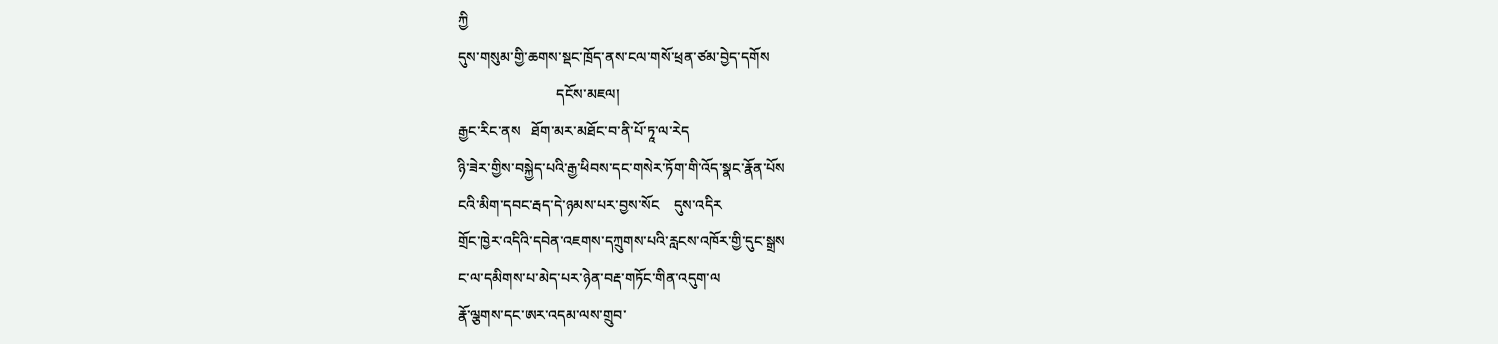ཀྱི
དུས་གསུམ་གྱི་ཆགས་སྡང་ཁྲོད་ནས་ངལ་གསོ་ཕྲན་ཙམ་བྱེད་དགོས
                           དངོས་མཇལ།
རྒྱང་རིང་ནས   ཐོག་མར་མཐོང་བ་ནི་པོ་ཏཱ་ལ་རེད
ཉི་ཟེར་གྱིས་བསྐྱེད་པའི་རྒྱ་ཕིབས་དང་གསེར་ཏོག་གི་འོད་སྣང་རྣོན་པོས
ངའི་མིག་དབང་རྦད་དེ་ཉམས་པར་བྱས་སོང    དུས་འདིར
གྲོང་ཁྱེར་འདིའི་དབེན་འཇགས་དཀྲུགས་པའི་རླངས་འཁོར་གྱི་དུང་སྒྲས
ང་ལ་དམིགས་པ་མེད་པར་ཉེན་བརྡ་གཏོང་གིན་འདུག་ལ
རྣོ་ལྕགས་དང་ཨར་འདམ་ལས་གྲུབ་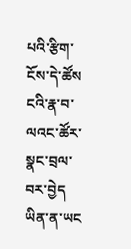པའི་རྩིག་ངོས་དེ་ཚོས
ངའི་རྣ་བ་ལའང་ཚོར་སྣང་བྲལ་བར་བྱེད    ཡིན་ན་ཡང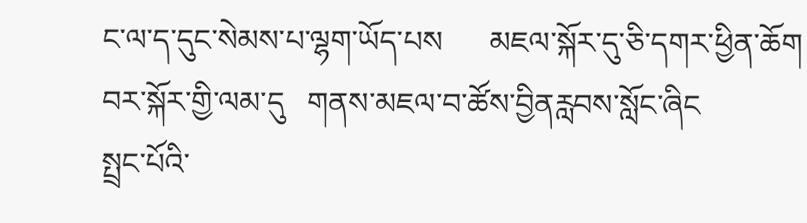ང་ལ་ད་དུང་སེམས་པ་ལྷག་ཡོད་པས      མཇལ་སྐོར་དུ་ཅི་དགར་ཕྱིན་ཆོག
བར་སྐོར་གྱི་ལམ་དུ   གནས་མཇལ་བ་ཚོས་བྱིནརླབས་སློང་ཞིང
སྤྲང་པོའི་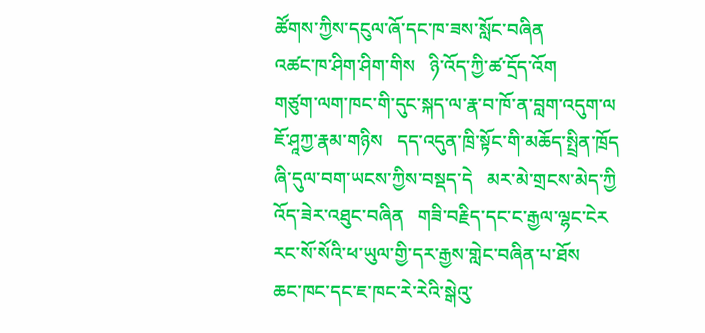ཚོགས་ཀྱིས་དངུལ་ཞོ་དང་ཁ་ཟས་སློང་བཞིན
འཚང་ཁ་ཤིག་ཤིག་གིས   ཉི་འོད་ཀྱི་ཚ་དྲོད་འོག
གཙུག་ལག་ཁང་གི་དུང་སྐད་ལ་རྣ་བ་ཁོ་ན་བླག་འདུག་ལ
ཇོ་ཤཱཀྱ་རྣམ་གཉིས   དད་འདུན་ཁྲི་སྟོང་གི་མཆོད་སྤྲིན་ཁྲོད
ཞི་དུལ་བག་ཡངས་ཀྱིས་བསྡད་དེ   མར་མེ་གྲངས་མེད་ཀྱི
འོད་ཟེར་འཐུང་བཞིན   གཟི་བརྗིད་དང་ང་རྒྱལ་ལྷང་ངེར
རང་སོ་སོའི་ཕ་ཡུལ་གྱི་དར་རྒྱས་གླེང་བཞིན་པ་ཐོས
ཆང་ཁང་དང་ཇ་ཁང་རེ་རེའི་སྒེའུ་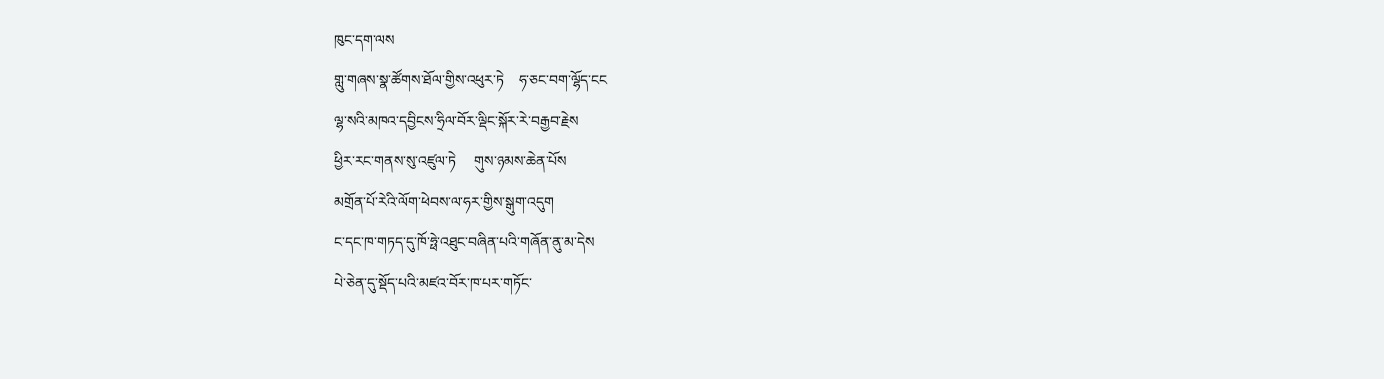ཁུང་དག་ལས
གླུ་གཞས་སྣ་ཚོགས་ཐོལ་གྱིས་འཕུར་ཏེ    ཧ་ཅང་བག་ལྷོད་ངང
ལྷ་སའི་མཁའ་དབྱིངས་ཧྲིལ་བོར་ལྡིང་སྐོར་རེ་བརྒྱབ་རྗེས
ཕྱིར་རང་གནས་སུ་འཛུལ་ཏེ     གུས་ཉམས་ཆེན་པོས
མགྲོན་པོ་རེའི་ལོག་ཕེབས་ལ་ཧར་གྱིས་སྒུག་འདུག
ང་དང་ཁ་གཏད་དུ་ཁོ་ཧྥེ་འཐུང་བཞིན་པའི་གཞོན་ནུ་མ་དེས
པེ་ཅེན་དུ་སྡོད་པའི་མཛའ་བོར་ཁ་པར་གཏོང་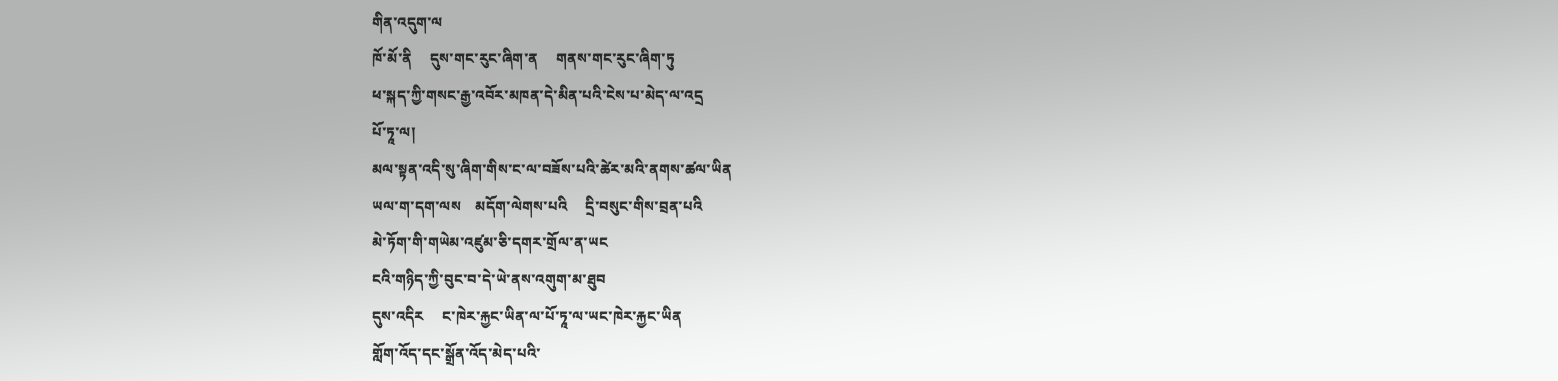གིན་འདུག་ལ
ཁོ་མོ་ནི     དུས་གང་རུང་ཞིག་ན     གནས་གང་རུང་ཞིག་ཏུ
ཕ་སྐད་ཀྱི་གསང་རྒྱ་འབོར་མཁན་དེ་མིན་པའི་ངེས་པ་མེད་ལ་འདྲ
པོ་ཏཱ་ལ།
མལ་སྟན་འདི་སུ་ཞིག་གིས་ང་ལ་བཟོས་པའི་ཚེར་མའི་ནགས་ཚལ་ཡིན
ཡལ་ག་དག་ལས    མདོག་ལེགས་པའི     དྲི་བསུང་གིས་བྲན་པའི
མེ་ཏོག་གི་གཡེམ་འཛུམ་ཅི་དགར་གྲོལ་ན་ཡང
ངའི་གཉིད་ཀྱི་བུང་བ་དེ་ཡེ་ནས་འགུག་མ་ཐུབ
དུས་འདིར     ང་ཁེར་རྐྱང་ཡིན་ལ་པོ་ཏཱ་ལ་ཡང་ཁེར་རྐྱང་ཡིན
གློག་འོད་དང་སྒྲོན་འོད་མེད་པའི་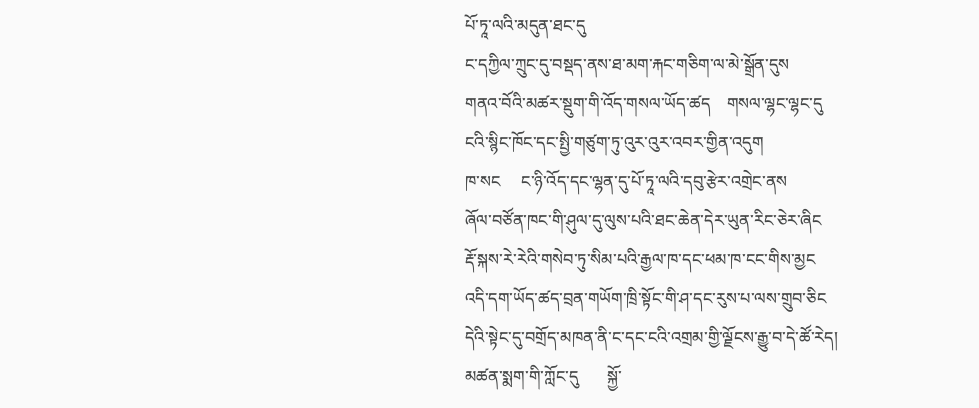པོ་ཏཱ་ལའི་མདུན་ཐང་དུ
ང་དཀྱིལ་ཀྲུང་དུ་བསྡད་ནས་ཐ་མག་རྐང་གཅིག་ལ་མེ་སྒྲོན་དུས
གནའ་བོའི་མཚར་སྡུག་གི་འོད་གསལ་ཡོད་ཚད    གསལ་ལྷང་ལྷང་དུ
ངའི་སྙིང་ཁོང་དང་སྤྱི་གཙུག་ཏུ་འུར་འུར་འབར་གྱིན་འདུག
ཁ་སང     ང་ཉི་འོད་དང་ལྷན་དུ་པོ་ཏཱ་ལའི་དབུ་རྩེར་འགྲེང་ནས
ཞོལ་བཙོན་ཁང་གི་ཤུལ་དུ་ལུས་པའི་ཐང་ཆེན་དེར་ཡུན་རིང་ཅེར་ཞིང
རྡོ་སྐས་རེ་རེའི་གསེབ་ཏུ་སིམ་པའི་རྒྱལ་ཁ་དང་ཕམ་ཁ་ངང་གིས་མྱང
འདི་དག་ཡོད་ཚད་བྲན་གཡོག་ཁྲི་སྟོང་གི་ཤ་དང་རུས་པ་ལས་གྲུབ་ཅིང
དེའི་སྟེང་དུ་བགྲོད་མཁན་ནི་ང་དང་ངའི་འགྲམ་གྱི་ལྗོངས་རྒྱུ་བ་དེ་ཚོ་རེད།
མཚན་སྨག་གི་ཀློང་དུ       སྐྱོ་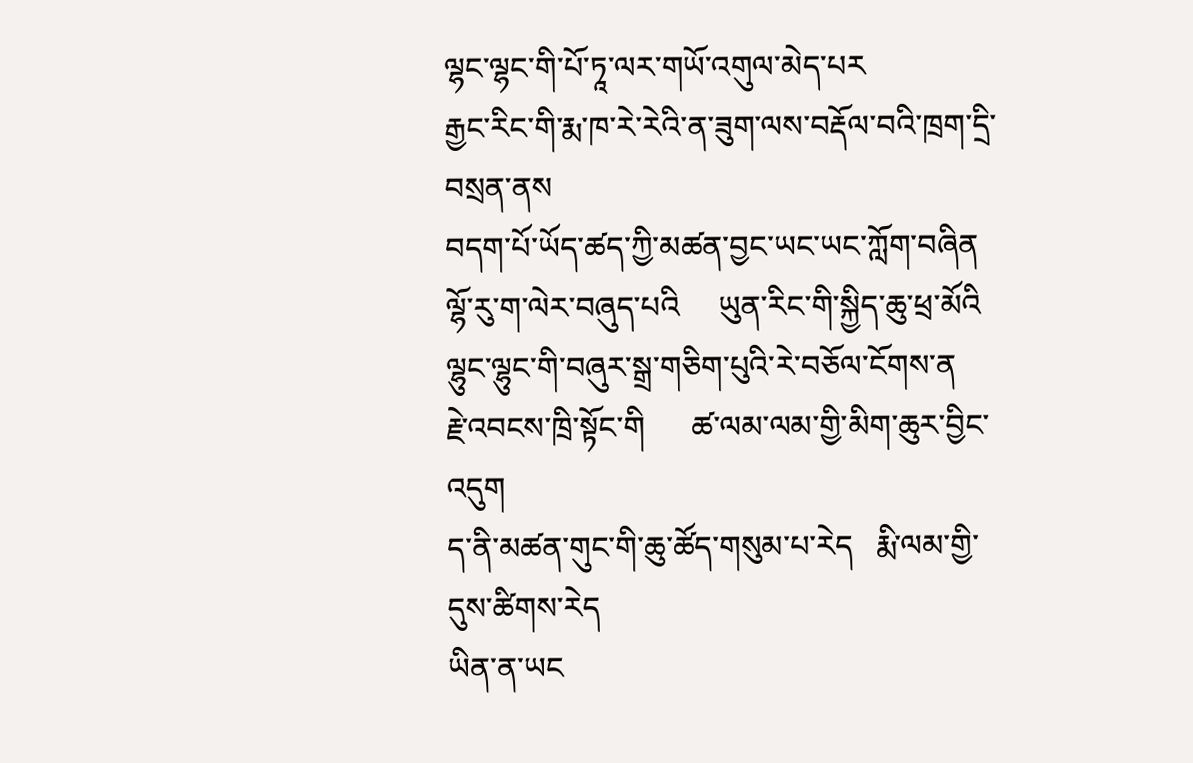ལྷང་ལྷང་གི་པོ་ཏཱ་ལར་གཡོ་འགུལ་མེད་པར
རྒྱང་རིང་གི་རྨ་ཁ་རེ་རེའི་ན་ཟུག་ལས་བརྡོལ་བའི་ཁྲག་དྲི་བསྲན་ནས
བདག་པོ་ཡོད་ཚད་ཀྱི་མཚན་བྱང་ཡང་ཡང་ཀློག་བཞིན
ལྷོ་རུ་ག་ལེར་བཞུད་པའི     ཡུན་རིང་གི་སྐྱིད་ཆུ་ཕྲ་མོའི
ལྷུང་ལྷུང་གི་བཞུར་སྒྲ་གཅིག་པུའི་རེ་བཅོལ་ངོགས་ན
རྗེ་འབངས་ཁྲི་སྟོང་གི      ཚ་ལམ་ལམ་གྱི་མིག་ཆུར་བྱིང་འདུག
ད་ནི་མཚན་གུང་གི་ཆུ་ཚོད་གསུམ་པ་རེད   རྨི་ལམ་གྱི་དུས་ཚིགས་རེད
ཡིན་ན་ཡང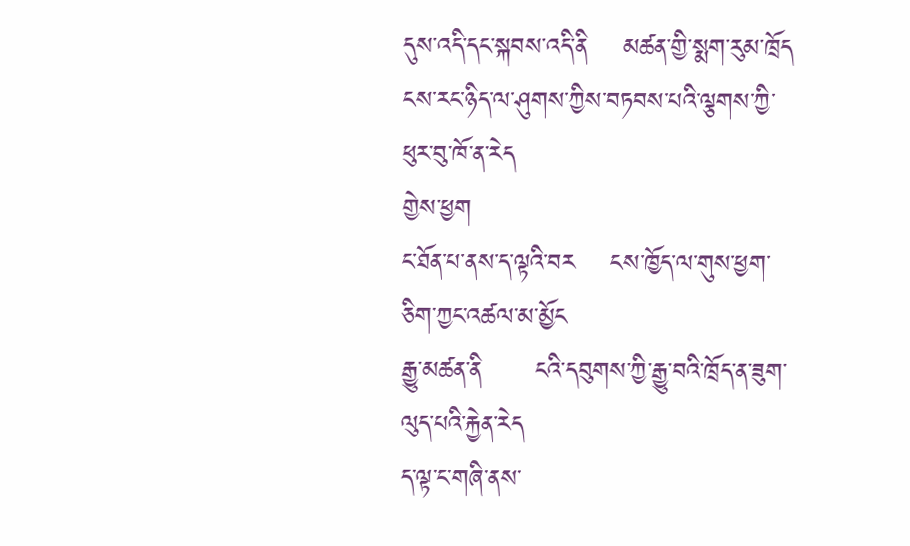དུས་འདི་དང་སྐབས་འདི་ནི    མཚན་གྱི་སྨག་རུམ་ཁྲོད
ངས་རང་ཉིད་ལ་ཤུགས་ཀྱིས་བཏབས་པའི་ལྕགས་ཀྱི་ཕུར་བུ་ཁོ་ན་རེད
གྱེས་ཕྱག
ང་ཐོན་པ་ནས་ད་ལྟའི་བར    ངས་ཁྱོད་ལ་གུས་ཕྱག་ཅིག་ཀྱང་འཚལ་མ་མྱོང
རྒྱུ་མཚན་ནི      ངའི་དབུགས་ཀྱི་རྒྱུ་བའི་ཁྲོད་ན་ཟུག་ལུད་པའི་རྐྱེན་རེད
ད་ལྟ་ང་གཞི་ནས་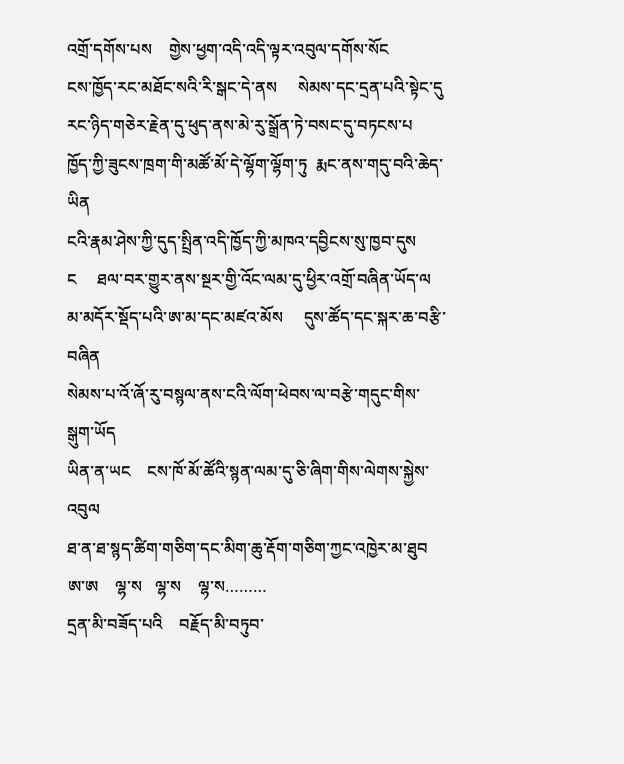འགྲོ་དགོས་པས    གྱེས་ཕྱག་འདི་འདི་ལྟར་འབུལ་དགོས་སོང
ངས་ཁྱོད་རང་མཐོང་སའི་རི་སྒང་དེ་ནས     སེམས་དང་དྲན་པའི་སྟེང་དུ
རང་ཉིད་གཅེར་རྗེན་དུ་ཕུད་ནས་མེ་རུ་སྒྲོན་ཏེ་བསང་དུ་བཏངས་པ
ཁྱོད་ཀྱི་ཟུངས་ཁྲག་གི་མཚོ་མོ་དེ་ལྷོག་ལྷོག་ཏུ  རྨང་ནས་གདུ་བའི་ཆེད་ཡིན
ངའི་རྣམ་ཤེས་ཀྱི་དུད་སྤྲིན་འདི་ཁྱོད་ཀྱི་མཁའ་དབྱིངས་སུ་ཁྱབ་དུས
ང     ཐལ་བར་གྱུར་ནས་སྔར་གྱི་འོང་ལམ་དུ་ཕྱིར་འགྲོ་བཞིན་ཡོད་ལ
མ་མདོར་སྡོད་པའི་ཨ་མ་དང་མཛའ་མོས     དུས་ཚོད་དང་སྐར་ཆ་བརྩི་བཞིན
སེམས་པ་འོ་ཞོ་རུ་བསྙལ་ནས་ངའི་ལོག་ཕེབས་ལ་བརྩེ་གདུང་གིས་སྒུག་ཡོད
ཡིན་ན་ཡང    ངས་ཁོ་མོ་ཚོའི་སྙན་ལམ་དུ་ཅི་ཞིག་གིས་ལེགས་སྐྱེས་འབུལ
ཐ་ན་ཐ་སྙད་ཚིག་གཅིག་དང་མིག་ཆུ་རྡོག་གཅིག་ཀྱང་འཁྱེར་མ་ཐུབ
ཨ་ཨ    ལྷ་ས   ལྷ་ས    ལྷ་ས………
དྲན་མི་བཟོད་པའི    བརྗོད་མི་བཏུབ་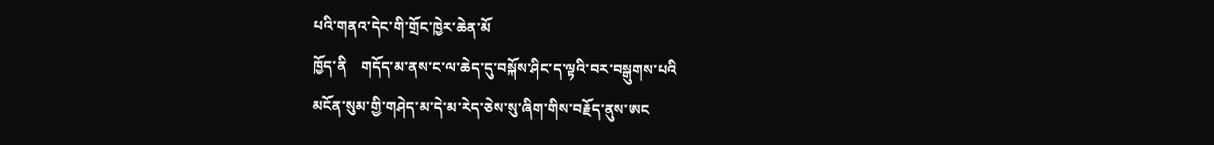པའི་གནའ་དེང་གི་གྲོང་ཁྱེར་ཆེན་མོ
ཁྱོད་ནི    གདོད་མ་ནས་ང་ལ་ཆེད་དུ་བསྐོས་ཤིང་ད་ལྟའི་བར་བསྒུགས་པའི
མངོན་སུམ་གྱི་གཤེད་མ་དེ་མ་རེད་ཅེས་སུ་ཞིག་གིས་བརྗོད་ནུས་ཨང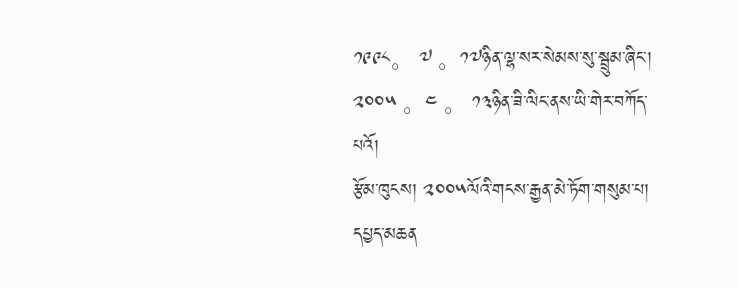༡༩༩༨。 ༧ 。༡༧ཉིན་ལྷ་སར་སེམས་སུ་སྦྲུམ་ཞིང་།
༢༠༠༥ 。༤ 。 ༡༣ཉིན་ཟི་ལིང་ནས་ཡི་གེར་བཀོད་པའོ།
རྩོམ་ཁུངས། ༢༠༠༥ལོའི་གངས་རྒྱན་མེ་ཏོག་གསུམ་པ།
དཔྱད་མཆན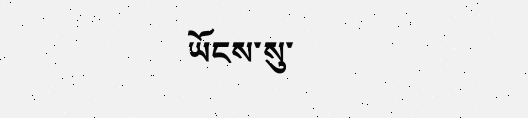ཡོངས་སུ་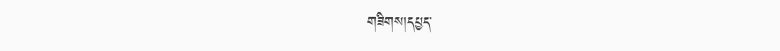གཟིགས།དཔྱད་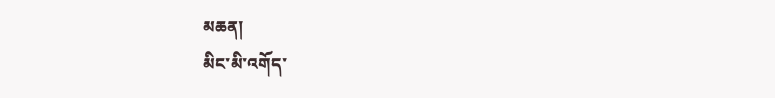མཆན།
མིང་མི་འགོད་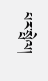པར་སྤེལ།